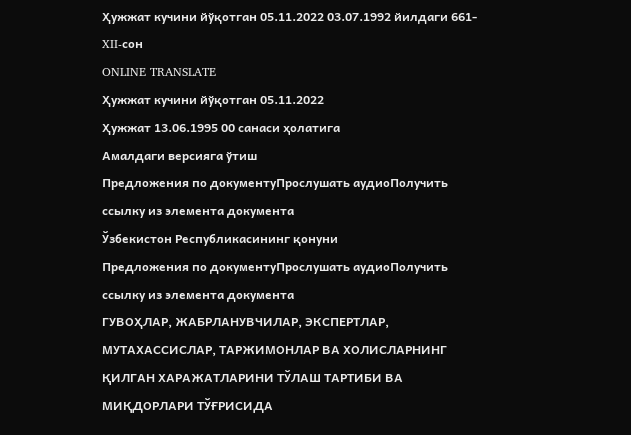Ҳужжат кучини йўқотган 05.11.2022 03.07.1992 йилдаги 661-XII-сон
ONLINE TRANSLATE
Ҳужжат кучини йўқотган 05.11.2022
Ҳужжат 13.06.1995 00 санаси ҳолатига
Амалдаги версияга ўтиш
Предложения по документуПрослушать аудиоПолучить ссылку из элемента документа
Ўзбекистон Республикасининг қонуни
Предложения по документуПрослушать аудиоПолучить ссылку из элемента документа
ГУВОҲЛАР, ЖАБРЛАНУВЧИЛАР, ЭКСПЕРТЛАР, МУТАХАССИСЛАР, ТАРЖИМОНЛАР ВА ХОЛИСЛАРНИНГ ҚИЛГАН ХАРАЖАТЛАРИНИ ТЎЛАШ ТАРТИБИ ВА МИҚДОРЛАРИ ТЎҒРИСИДА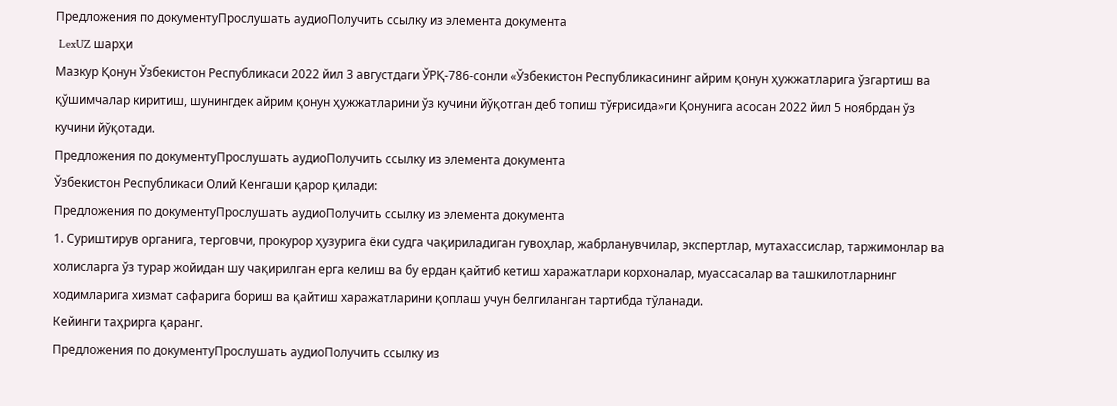Предложения по документуПрослушать аудиоПолучить ссылку из элемента документа
 LexUZ шарҳи
Мазкур Қонун Ўзбекистон Республикаси 2022 йил 3 августдаги ЎРҚ-786-сонли «Ўзбекистон Республикасининг айрим қонун ҳужжатларига ўзгартиш ва қўшимчалар киритиш, шунингдек айрим қонун ҳужжатларини ўз кучини йўқотган деб топиш тўғрисида»ги Қонунига асосан 2022 йил 5 ноябрдан ўз кучини йўқотади.
Предложения по документуПрослушать аудиоПолучить ссылку из элемента документа
Ўзбекистон Республикаси Олий Кенгаши қарор қилади:
Предложения по документуПрослушать аудиоПолучить ссылку из элемента документа
1. Суриштирув органига, терговчи, прокурор ҳузурига ёки судга чақириладиган гувоҳлар, жабрланувчилар, экспертлар, мутахассислар, таржимонлар ва холисларга ўз турар жойидан шу чақирилган ерга келиш ва бу ердан қайтиб кетиш харажатлари корхоналар, муассасалар ва ташкилотларнинг ходимларига хизмат сафарига бориш ва қайтиш харажатларини қоплаш учун белгиланган тартибда тўланади.
Кейинги таҳрирга қаранг.
Предложения по документуПрослушать аудиоПолучить ссылку из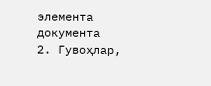элемента документа
2. Гувоҳлар,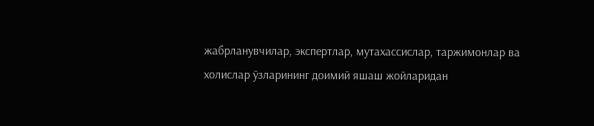жабрланувчилар, экспертлар, мутахассислар, таржимонлар ва холислар ўзларининг доимий яшаш жойларидан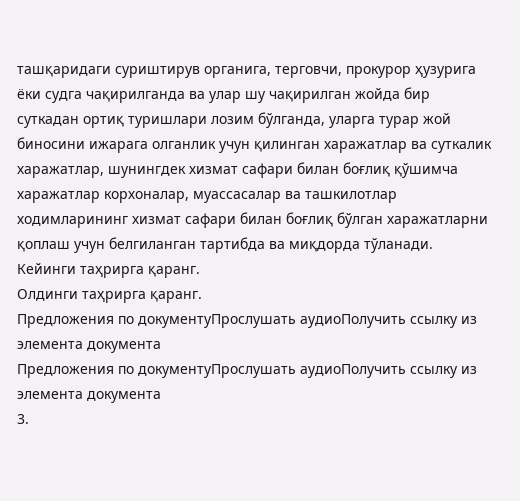ташқаридаги суриштирув органига, терговчи, прокурор ҳузурига ёки судга чақирилганда ва улар шу чақирилган жойда бир суткадан ортиқ туришлари лозим бўлганда, уларга турар жой биносини ижарага олганлик учун қилинган харажатлар ва суткалик харажатлар, шунингдек хизмат сафари билан боғлиқ қўшимча харажатлар корхоналар, муассасалар ва ташкилотлар ходимларининг хизмат сафари билан боғлиқ бўлган харажатларни қоплаш учун белгиланган тартибда ва миқдорда тўланади.
Кейинги таҳрирга қаранг.
Олдинги таҳрирга қаранг.
Предложения по документуПрослушать аудиоПолучить ссылку из элемента документа
Предложения по документуПрослушать аудиоПолучить ссылку из элемента документа
3.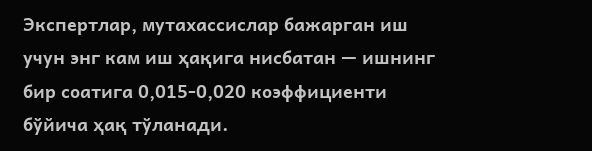Экспертлар, мутахассислар бажарган иш учун энг кам иш ҳақига нисбатан — ишнинг бир соатига 0,015-0,020 коэффициенти бўйича ҳақ тўланади.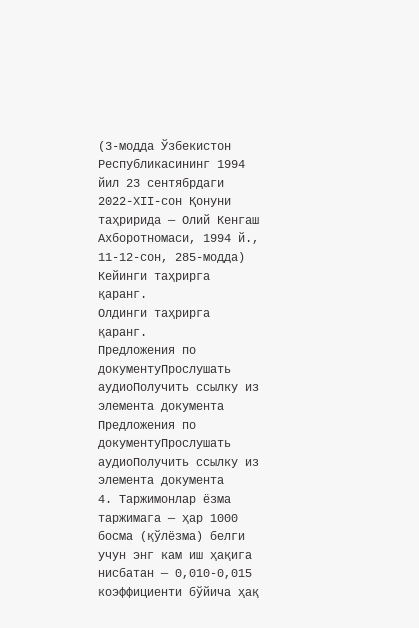(3-модда Ўзбекистон Республикасининг 1994 йил 23 сентябрдаги 2022-XII-сон Қонуни таҳририда — Олий Кенгаш Ахборотномаси, 1994 й., 11-12-сон, 285-модда)
Кейинги таҳрирга қаранг.
Олдинги таҳрирга қаранг.
Предложения по документуПрослушать аудиоПолучить ссылку из элемента документа
Предложения по документуПрослушать аудиоПолучить ссылку из элемента документа
4. Таржимонлар ёзма таржимага — ҳар 1000 босма (қўлёзма) белги учун энг кам иш ҳақига нисбатан — 0,010-0,015 коэффициенти бўйича ҳақ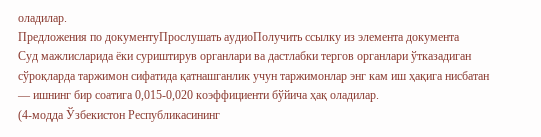оладилар.
Предложения по документуПрослушать аудиоПолучить ссылку из элемента документа
Суд мажлисларида ёки суриштирув органлари ва дастлабки тергов органлари ўтказадиган сўроқларда таржимон сифатида қатнашганлик учун таржимонлар энг кам иш ҳақига нисбатан — ишнинг бир соатига 0,015-0,020 коэффициенти бўйича ҳақ оладилар.
(4-модда Ўзбекистон Республикасининг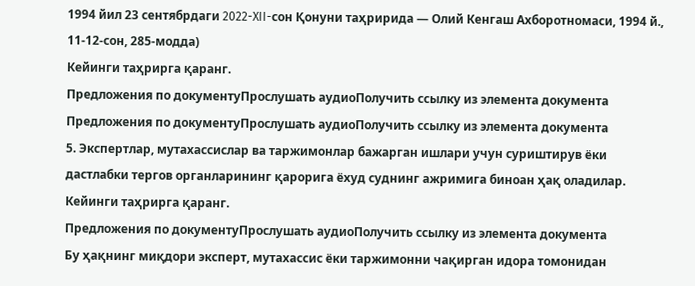1994 йил 23 сентябрдаги 2022-XII-сон Қонуни таҳририда — Олий Кенгаш Ахборотномаси, 1994 й., 11-12-сон, 285-модда)
Кейинги таҳрирга қаранг.
Предложения по документуПрослушать аудиоПолучить ссылку из элемента документа
Предложения по документуПрослушать аудиоПолучить ссылку из элемента документа
5. Экспертлар, мутахассислар ва таржимонлар бажарган ишлари учун суриштирув ёки дастлабки тергов органларининг қарорига ёхуд суднинг ажримига биноан ҳақ оладилар.
Кейинги таҳрирга қаранг.
Предложения по документуПрослушать аудиоПолучить ссылку из элемента документа
Бу ҳақнинг миқдори эксперт, мутахассис ёки таржимонни чақирган идора томонидан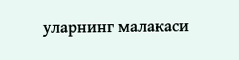уларнинг малакаси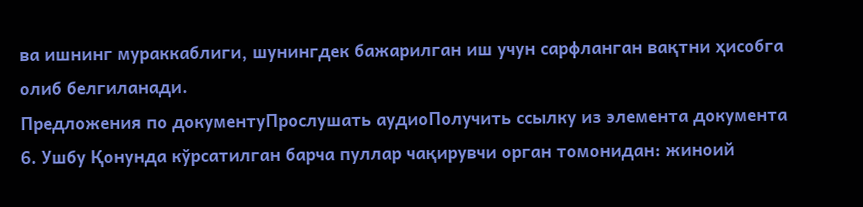ва ишнинг мураккаблиги, шунингдек бажарилган иш учун сарфланган вақтни ҳисобга олиб белгиланади.
Предложения по документуПрослушать аудиоПолучить ссылку из элемента документа
6. Ушбу Қонунда кўрсатилган барча пуллар чақирувчи орган томонидан: жиноий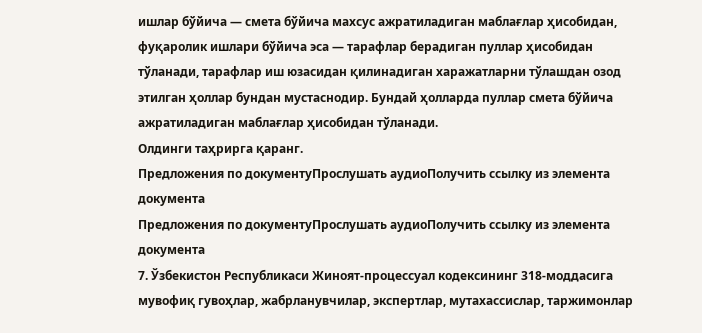ишлар бўйича — смета бўйича махсус ажратиладиган маблағлар ҳисобидан, фуқаролик ишлари бўйича эса — тарафлар берадиган пуллар ҳисобидан тўланади, тарафлар иш юзасидан қилинадиган харажатларни тўлашдан озод этилган ҳоллар бундан мустаснодир. Бундай ҳолларда пуллар смета бўйича ажратиладиган маблағлар ҳисобидан тўланади.
Олдинги таҳрирга қаранг.
Предложения по документуПрослушать аудиоПолучить ссылку из элемента документа
Предложения по документуПрослушать аудиоПолучить ссылку из элемента документа
7. Ўзбекистон Республикаси Жиноят-процессуал кодексининг 318-моддасига мувофиқ гувоҳлар, жабрланувчилар, экспертлар, мутахассислар, таржимонлар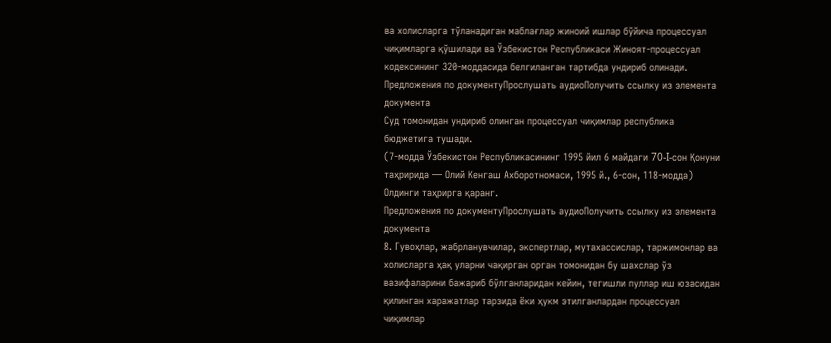ва холисларга тўланадиган маблағлар жиноий ишлар бўйича процессуал чиқимларга қўшилади ва Ўзбекистон Республикаси Жиноят-процессуал кодексининг 320-моддасида белгиланган тартибда ундириб олинади.
Предложения по документуПрослушать аудиоПолучить ссылку из элемента документа
Суд томонидан ундириб олинган процессуал чиқимлар республика бюджетига тушади.
(7-модда Ўзбекистон Республикасининг 1995 йил 6 майдаги 70-I-сон Қонуни таҳририда — Олий Кенгаш Ахборотномаси, 1995 й., 6-сон, 118-модда)
Олдинги таҳрирга қаранг.
Предложения по документуПрослушать аудиоПолучить ссылку из элемента документа
8. Гувоҳлар, жабрланувчилар, экспертлар, мутахассислар, таржимонлар ва холисларга ҳақ уларни чақирган орган томонидан бу шахслар ўз вазифаларини бажариб бўлганларидан кейин, тегишли пуллар иш юзасидан қилинган харажатлар тарзида ёки ҳукм этилганлардан процессуал чиқимлар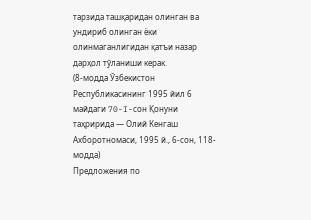тарзида ташқаридан олинган ва ундириб олинган ёки олинмаганлигидан қатъи назар дарҳол тўланиши керак.
(8-модда Ўзбекистон Республикасининг 1995 йил 6 майдаги 70-I-сон Қонуни таҳририда — Олий Кенгаш Ахборотномаси, 1995 й., 6-сон, 118-модда)
Предложения по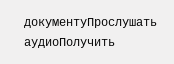документуПрослушать аудиоПолучить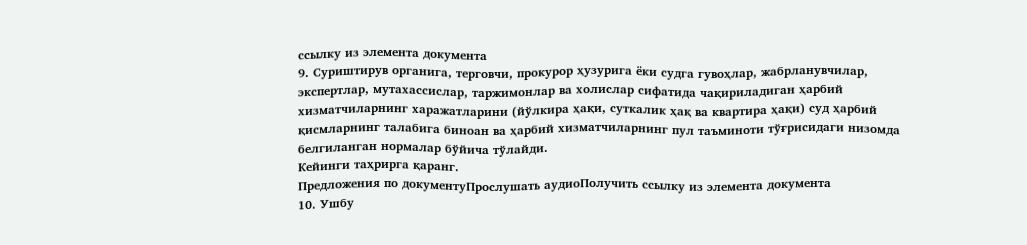ссылку из элемента документа
9. Суриштирув органига, терговчи, прокурор ҳузурига ёки судга гувоҳлар, жабрланувчилар, экспертлар, мутахассислар, таржимонлар ва холислар сифатида чақириладиган ҳарбий хизматчиларнинг харажатларини (йўлкира ҳақи, суткалик ҳақ ва квартира ҳақи) суд ҳарбий қисмларнинг талабига биноан ва ҳарбий хизматчиларнинг пул таъминоти тўғрисидаги низомда белгиланган нормалар бўйича тўлайди.
Кейинги таҳрирга қаранг.
Предложения по документуПрослушать аудиоПолучить ссылку из элемента документа
10. Ушбу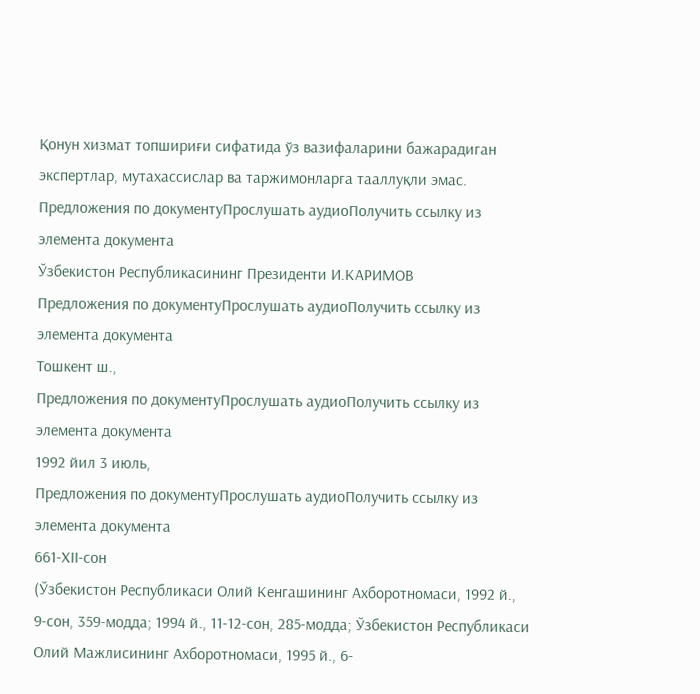Қонун хизмат топшириғи сифатида ўз вазифаларини бажарадиган экспертлар, мутахассислар ва таржимонларга тааллуқли эмас.
Предложения по документуПрослушать аудиоПолучить ссылку из элемента документа
Ўзбекистон Республикасининг Президенти И.КАРИМОВ
Предложения по документуПрослушать аудиоПолучить ссылку из элемента документа
Тошкент ш.,
Предложения по документуПрослушать аудиоПолучить ссылку из элемента документа
1992 йил 3 июль,
Предложения по документуПрослушать аудиоПолучить ссылку из элемента документа
661-ХII-сон
(Ўзбекистон Республикаси Олий Кенгашининг Ахборотномаси, 1992 й., 9-сон, 359-модда; 1994 й., 11-12-сон, 285-модда; Ўзбекистон Республикаси Олий Мажлисининг Ахборотномаси, 1995 й., 6-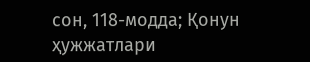сон, 118-модда; Қонун ҳужжатлари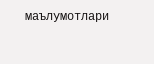маълумотлари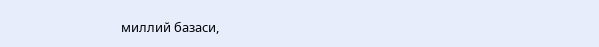миллий базаси,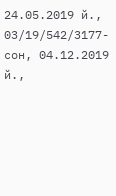24.05.2019 й., 03/19/542/3177-сон, 04.12.2019 й.,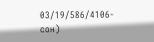03/19/586/4106-сон)